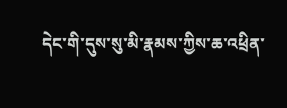དེང་གི་དུས་སུ་མི་རྣམས་ཀྱིས་ཆ་འཕྲིན་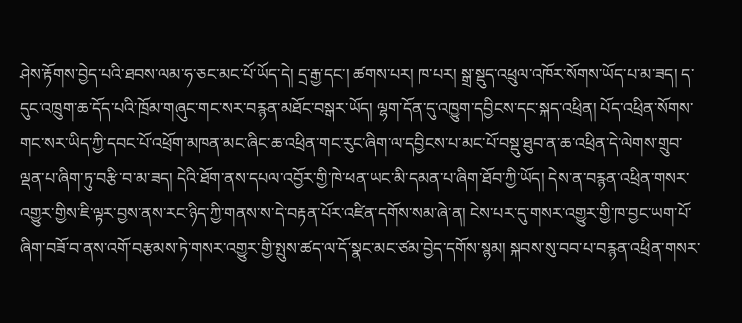ཤེས་རྟོགས་བྱེད་པའི་ཐབས་ལམ་ཧ་ཅང་མང་པོ་ཡོད་དེ། དྲ་རྒྱ་དང་། ཚགས་པར། ཁ་པར། སྒྲ་སྡུད་འཕྲུལ་འཁོར་སོགས་ཡོད་པ་མ་ཟད། ད་དུང་འཁྲུག་ཆ་དོད་པའི་ཁྲོམ་གཞུང་གང་སར་བརྙན་མཐོང་བསྒར་ཡོད། ལྷག་དོན་དུ་འཁྱུག་དབྱིངས་དང་སྐད་འཕྲིན། པོད་འཕྲིན་སོགས་གང་སར་ཡིད་ཀྱི་དབང་པོ་འཕྲོག་མཁན་མང་ཞིང་ཆ་འཕྲིན་གང་རུང་ཞིག་ལ་དབྱིངས་པ་མང་པོ་བསྡུ་ཐུབ་ན་ཆ་འཕྲིན་དེ་ལེགས་གྲུབ་ལྡན་པ་ཞིག་ཏུ་བརྩི་བ་མ་ཟད། དེའི་ཐོག་ནས་དཔལ་འབྱོར་གྱི་ཁེ་ཕན་ཡང་མི་དམན་པ་ཞིག་ཐོབ་ཀྱི་ཡོད། དེས་ན་བརྙན་འཕྲིན་གསར་འགྱུར་གྱིས་ཇི་ལྟར་བྱས་ནས་རང་ཉིད་ཀྱི་གནས་ས་དེ་བརྟན་པོར་འཛིན་དགོས་སམ་ཞེ་ན། ངེས་པར་དུ་གསར་འགྱུར་གྱི་ཁ་བྱང་ཡག་པོ་ཞིག་བཟོ་བ་ནས་འགོ་བརྩམས་ཏེ་གསར་འགྱུར་གྱི་སྤུས་ཚད་ལ་དོ་སྣང་མང་ཙམ་བྱེད་དགོས་སྙམ། སྐབས་སུ་བབ་པ་བརྙན་འཕྲིན་གསར་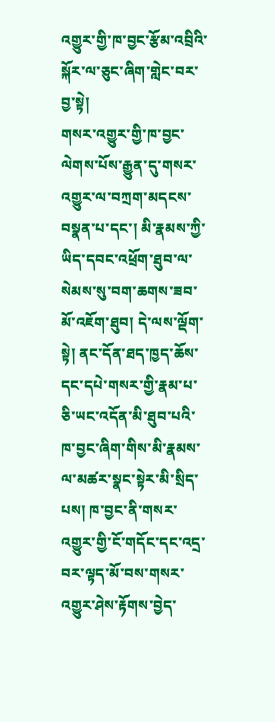འགྱུར་གྱི་ཁ་བྱང་རྩོམ་འབྲིའི་སྐོར་ལ་ཅུང་ཞིག་གླེང་བར་བྱ་སྟེ།
གསར་འགྱུར་གྱི་ཁ་བྱང་ལེགས་པོས་རྒྱུན་དུ་གསར་འགྱུར་ལ་བཀྲག་མདངས་བསྣན་པ་དང་། མི་རྣམས་ཀྱི་ཡིད་དབང་འཕྲོག་ཐུབ་ལ་སེམས་སུ་བག་ཆགས་ཟབ་མོ་འཇོག་ཐུབ། དེ་ལས་ལྡོག་སྟེ། ནང་དོན་ཐད་ཁྱད་ཆོས་དང་དཔེ་གསར་གྱི་རྣམ་པ་ཅི་ཡང་འདོན་མི་ཐུབ་པའི་ཁ་བྱང་ཞིག་གིས་མི་རྣམས་ལ་མཚར་སྣང་སྟེར་མི་སྲིད་པས། ཁ་བྱང་ནི་གསར་འགྱུར་གྱི་ངོ་གདོང་དང་འདྲ་བར་ལྟད་མོ་བས་གསར་འགྱུར་ཤེས་རྟོགས་བྱེད་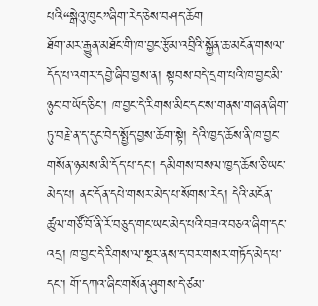པའི“སྒེའུ་ཁུང”ཞིག་རེད་ཅེས་བཤད་ཆོག
ཐོག་མར་རྒྱུན་མཐོང་གི་ཁ་བྱང་རྩོམ་འབྲིའི་སྐྱོན་ཆ་མངོན་གསལ་དོད་པ་འགར་དབྱེ་ཞིབ་བྱས་ན། སྟབས་བདེ་དྲག་པའི་ཁ་བྱང་མི་ཉུང་བ་ཡོད་ཅིང་། ཁ་བྱང་དེ་རིགས་མིང་དང་ས་གནས་གཞན་ཞིག་ཏུ་བརྗེ་ན་ད་དུང་བེད་སྤྱོད་བྱས་ཆོག་སྟེ། དེའི་ཁྱད་ཆོས་ནི་ཁ་བྱང་གསོན་ཉམས་མི་དོད་པ་དང་། དམིགས་བསལ་ཁྱད་ཆོས་ཅི་ཡང་མེད་པ། ནང་དོན་དཔེ་གསར་མེད་པ་སོགས་རེད། དེའི་མངོན་ཚུལ་གཙོ་བོ་ནི་རོ་བཅུད་གང་ཡང་མེད་པའི་བཟའ་བཅའ་ཞིག་དང་འདྲ། ཁ་བྱང་དེ་རིགས་ལ་སྔར་ནས་ད་བར་གསར་གཏོད་མེད་པ་དང་། གོ་དཀའ་ཞིང་གསོན་ཤུགས་དེ་ཙམ་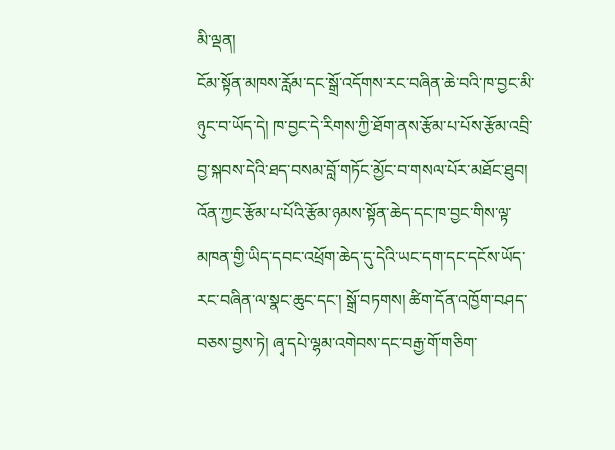མི་ལྡན།
ངོམ་སྟོན་མཁས་རློམ་དང་སྒྲོ་འདོགས་རང་བཞིན་ཆེ་བའི་ཁ་བྱང་མི་ཉུང་བ་ཡོད་དེ། ཁ་བྱང་དེ་རིགས་ཀྱི་ཐོག་ནས་རྩོམ་པ་པོས་རྩོམ་འབྲི་བྱ་སྐབས་དེའི་ཐད་བསམ་བློ་གཏོང་མྱོང་བ་གསལ་པོར་མཐོང་ཐུབ། འོན་ཀྱང་རྩོམ་པ་པོའི་རྩོམ་ཉམས་སྟོན་ཆེད་དང་ཁ་བྱང་གིས་ལྟ་མཁན་གྱི་ཡིད་དབང་འཕྲོག་ཆེད་དུ་དེའི་ཡང་དག་དང་དངོས་ཡོད་རང་བཞིན་ལ་སྣང་ཆུང་དང་། སྒྲོ་བཏགས། ཚིག་དོན་འཁྱོག་བཤད་བཅས་བྱས་ཏེ། ཞྭ་དཔེ་ལྷམ་འགེབས་དང་བརྒྱ་གོ་གཅིག་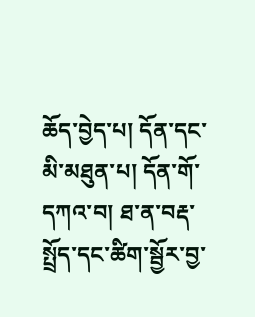ཆོད་བྱེད་པ། དོན་དང་མི་མཐུན་པ། དོན་གོ་དཀའ་བ། ཐ་ན་བརྡ་སྤྲོད་དང་ཚིག་སྦྱོར་བྱ་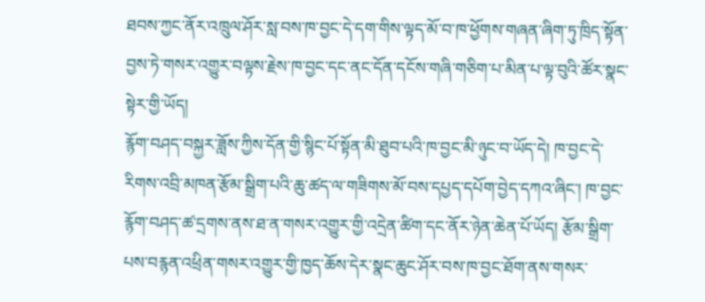ཐབས་ཀྱང་ནོར་འཁྲུལ་ཤོར་སླ་བས་ཁ་བྱང་དེ་དག་གིས་ལྟད་མོ་བ་ཁ་ཕྱོགས་གཞན་ཞིག་ཏུ་ཁྲིད་སྟོན་བྱས་ཏེ་གསར་འགྱུར་བལྟས་རྗེས་ཁ་བྱང་དང་ནང་དོན་དངོས་གཞི་གཅིག་པ་མིན་པ་ལྟ་བུའི་ཚོར་སྣང་སྟེར་གྱི་ཡོད།
རྙོག་བཤད་བསྐྱར་ཟློས་ཀྱིས་དོན་གྱི་སྙིང་པོ་སྟོན་མི་ཐུབ་པའི་ཁ་བྱང་མི་ཉུང་བ་ཡོད་དེ། ཁ་བྱང་དེ་རིགས་འབྲི་མཁན་རྩོམ་སྒྲིག་པའི་ཆུ་ཚད་ལ་གཟིགས་མོ་བས་དཔྱད་དཔོག་བྱེད་དཀའ་ཞིང་། ཁ་བྱང་རྙོག་བཤད་ཚ་དྲགས་ནས་ཐ་ན་གསར་འགྱུར་གྱི་འདྲེན་ཚིག་དང་ནོར་ཉེན་ཆེན་པོ་ཡོད། རྩོམ་སྒྲིག་པས་བརྙན་འཕྲིན་གསར་འགྱུར་གྱི་ཁྱད་ཆོས་དེར་སྣང་ཆུང་ཤོར་བས་ཁ་བྱང་ཐོག་ནས་གསར་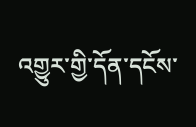འགྱུར་གྱི་དོན་དངོས་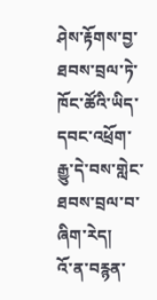ཤེས་རྟོགས་བྱ་ཐབས་བྲལ་ཏེ་ཁོང་ཚོའི་ཡིད་དབང་འཕྲོག་རྒྱུ་དེ་བས་གླེང་ཐབས་བྲལ་བ་ཞིག་རེད།
འོ་ན་བརྙན་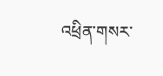འཕྲིན་གསར་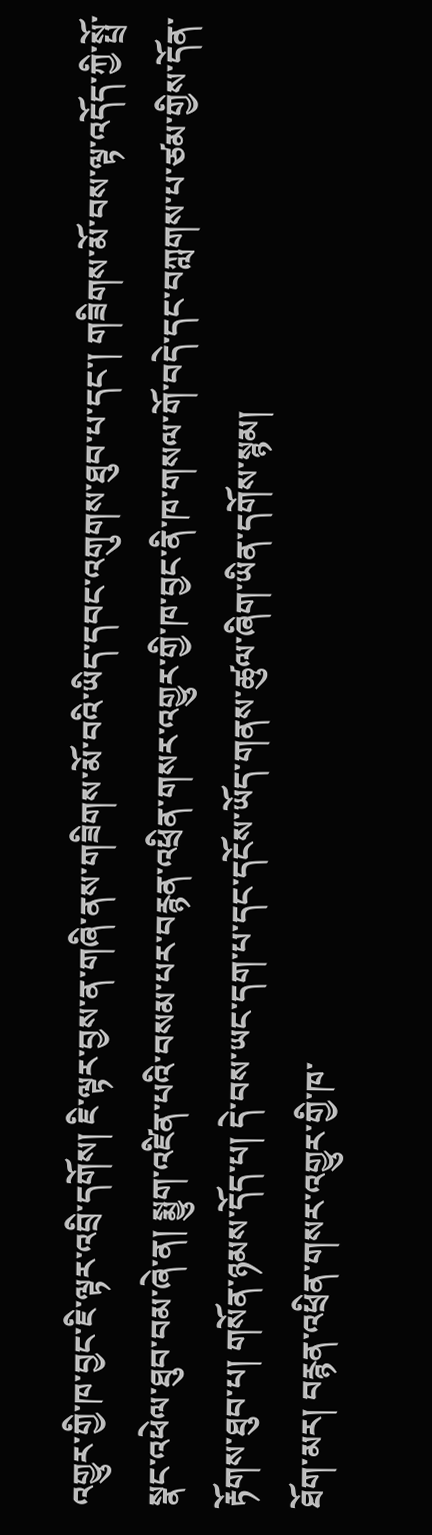འགྱུར་གྱི་ཁ་བྱང་ཇི་ལྟར་འབྲི་དགོས། ཇི་ལྟར་བྱས་ན་གཞི་ནས་གཟིགས་མོ་བའི་ཡིད་དབང་འགུགས་ཐུབ་པ་དང་། གཟིགས་མོ་བས་ལྟ་འདོད་ཀྱི་སྤྲོ་སྣང་འཕེལ་ཐུབ་བམ་ཞེ་ན། སྨྱུག་འཛིན་པའི་བསམ་པར་བརྙན་འཕྲིན་གསར་འགྱུར་གྱི་ཁ་བྱང་ནི་ཁ་གསལ་གོ་བདེ་དང་བཀླགས་པ་ཙམ་གྱིས་དོན་རྟོགས་ཐུབ་པ། གསོན་ཉམས་དོད་པ། དེ་བས་ཡང་དག་པ་དང་དངོས་ཡོད་གནས་ཚུལ་ཞིག་ཡིན་དགོས་སྙམ།
ཐོག་མར། བརྙན་འཕྲིན་གསར་འགྱུར་གྱི་ཁ་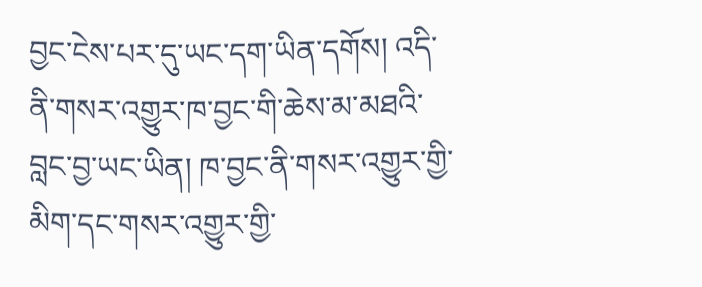བྱང་ངེས་པར་དུ་ཡང་དག་ཡིན་དགོས། འདི་ནི་གསར་འགྱུར་ཁ་བྱང་གི་ཆེས་མ་མཐའི་བླང་བྱ་ཡང་ཡིན། ཁ་བྱང་ནི་གསར་འགྱུར་གྱི་མིག་དང་གསར་འགྱུར་གྱི་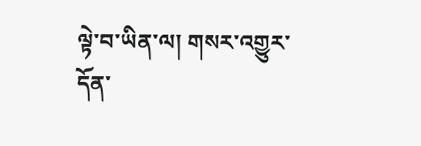ལྟེ་བ་ཡིན་ལ། གསར་འགྱུར་དོན་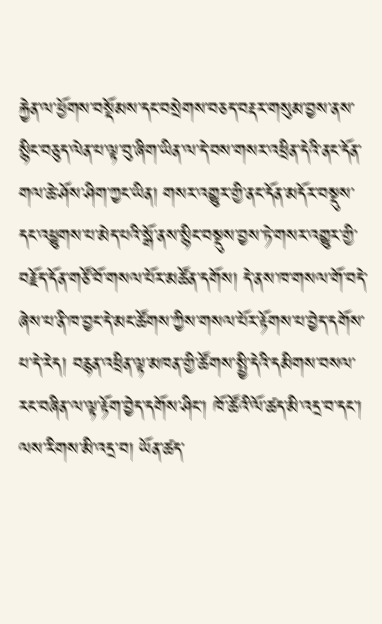རྐྱེན་ལ་ཕྱོགས་བསྡོམས་དང་བསྲེགས་བཅད་བརྡར་གསུམ་བྱས་ནས་སྙིང་བཅུད་ལེན་པ་ལྟ་བུ་ཞིག་ཡིན་ལ་དེ་བས་གསར་འཕྲིན་དེའི་ནང་དོན་གལ་ཆེ་ཤོས་ཤིག་ཀྱང་ཡིན། གསར་འགྱུར་གྱི་ནང་དོན་མདོར་བསྡུས་དང་འཕྱུགས་པ་མེད་པའི་སྒོ་ནས་སྙིང་བསྡུས་བྱས་ཏེ་གསར་འགྱུར་གྱི་བརྗོད་དོན་གཙོ་བོ་གསལ་པོར་མཚོན་དགོས། དེ་ནས་ཁ་གསལ་གོ་བདེ་ཞེས་པ་ནི་ཁ་བྱང་དེ་མང་ཚོགས་ཀྱིས་གསལ་པོར་རྟོགས་པ་བྱེད་དགོས་པ་དེ་རེད། བརྙན་འཕྲིན་ལྟ་མཁན་གྱི་ཚོགས་སྤྱི་དེའི་དམིགས་བསལ་རང་བཞིན་ལ་ལྟ་རྟོག་བྱེད་དགོས་ཤིང་། ཁོ་ཚོའི་ལོ་ཚད་མི་འདྲ་བ་དང་། ལས་རིགས་མི་འདྲ་བ། ཡོན་ཚད་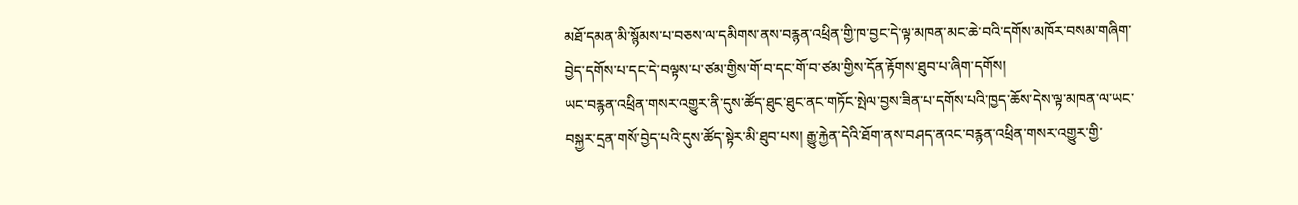མཐོ་དམན་མི་སྙོམས་པ་བཅས་ལ་དམིགས་ནས་བརྙན་འཕྲིན་གྱི་ཁ་བྱང་དེ་ལྟ་མཁན་མང་ཆེ་བའི་དགོས་མཁོར་བསམ་གཞིག་བྱེད་དགོས་པ་དང་དེ་བལྟས་པ་ཙམ་གྱིས་གོ་བ་དང་གོ་བ་ཙམ་གྱིས་དོན་རྟོགས་ཐུབ་པ་ཞིག་དགོས།
ཡང་བརྙན་འཕྲིན་གསར་འགྱུར་ནི་དུས་ཚོད་ཐུང་ཐུང་ནང་གཏོང་སྤེལ་བྱས་ཟིན་པ་དགོས་པའི་ཁྱད་ཆོས་དེས་ལྟ་མཁན་ལ་ཡང་བསྐྱར་དྲན་གསོ་བྱེད་པའི་དུས་ཚོད་སྟེར་མི་ཐུབ་པས། རྒྱུ་རྐྱེན་དེའི་ཐོག་ནས་བཤད་ནའང་བརྙན་འཕྲིན་གསར་འགྱུར་གྱི་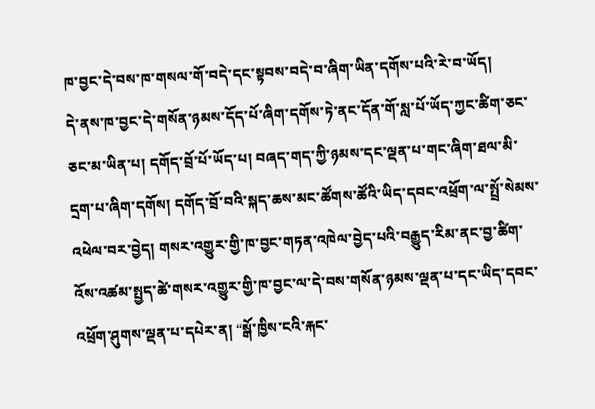ཁ་བྱང་དེ་བས་ཁ་གསལ་གོ་བདེ་དང་སྟབས་བདེ་བ་ཞིག་ཡིན་དགོས་པའི་རེ་བ་ཡོད།
དེ་ནས་ཁ་བྱང་དེ་གསོན་ཉམས་དོད་པོ་ཞིག་དགོས་ཏེ་ནང་དོན་གོ་སླ་པོ་ཡོད་ཀྱང་ཚིག་ཅང་ཅང་མ་ཡིན་པ། དགོད་བྲོ་པོ་ཡོད་པ། བཞད་གད་ཀྱི་ཉམས་དང་ལྡན་པ་གང་ཞིག་ཐལ་མི་དྲག་པ་ཞིག་དགོས། དགོད་བྲོ་བའི་སྐད་ཆས་མང་ཚོགས་ཚོའི་ཡིད་དབང་འཕྲོག་ལ་སྤྲོ་སེམས་འཕེལ་བར་བྱེད། གསར་འགྱུར་གྱི་ཁ་བྱང་གཏན་འཁེལ་བྱེད་པའི་བརྒྱུད་རིམ་ནང་བྱ་ཚིག་འོས་འཚམ་སྤྱད་ཚེ་གསར་འགྱུར་གྱི་ཁ་བྱང་ལ་དེ་བས་གསོན་ཉམས་ལྡན་པ་དང་ཡིད་དབང་འཕྲོག་ཤུགས་ལྡན་པ་དཔེར་ན། “སྒོ་ཁྱིས་ངའི་རྐང་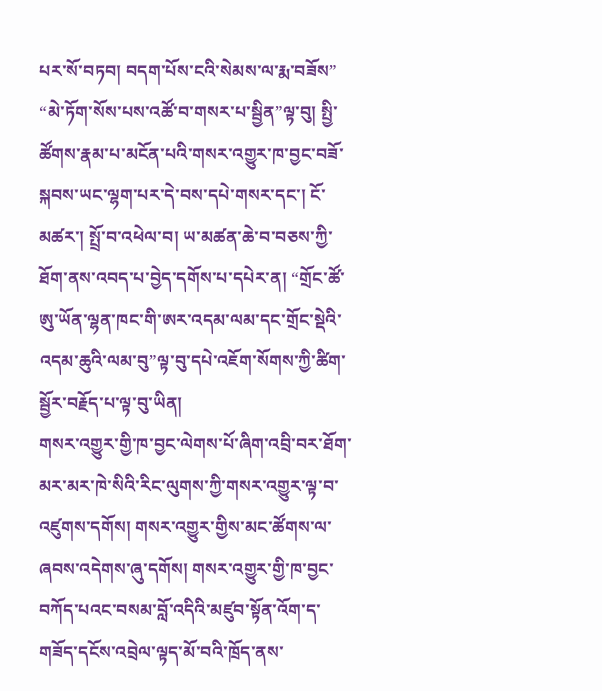པར་སོ་བཏབ། བདག་པོས་ངའི་སེམས་ལ་རྨ་བཟོས” “མེ་ཏོག་སོས་པས་འཚོ་བ་གསར་པ་སྦྱིན”ལྟ་བུ། སྤྱི་ཚོགས་རྣམ་པ་མངོན་པའི་གསར་འགྱུར་ཁ་བྱང་བཟོ་སྐབས་ཡང་ལྷག་པར་དེ་བས་དཔེ་གསར་དང་། ངོ་མཚར་། སྤྲོ་བ་འཕེལ་བ། ཡ་མཚན་ཆེ་བ་བཅས་ཀྱི་ཐོག་ནས་འབད་པ་བྱེད་དགོས་པ་དཔེར་ན། “གྲོང་ཚོ་ཨུ་ཡོན་ལྷན་ཁང་གི་ཨར་འདམ་ལམ་དང་གྲོང་སྡེའི་འདམ་ཆུའི་ལམ་བུ”ལྟ་བུ་དཔེ་འཇོག་སོགས་ཀྱི་ཚིག་སྦྱོར་བརྗོད་པ་ལྟ་བུ་ཡིན།
གསར་འགྱུར་གྱི་ཁ་བྱང་ལེགས་པོ་ཞིག་འབྲི་བར་ཐོག་མར་མར་ཁེ་སིའི་རིང་ལུགས་ཀྱི་གསར་འགྱུར་ལྟ་བ་འཛུགས་དགོས། གསར་འགྱུར་གྱིས་མང་ཚོགས་ལ་ཞབས་འདེགས་ཞུ་དགོས། གསར་འགྱུར་གྱི་ཁ་བྱང་བཀོད་པའང་བསམ་བློ་འདིའི་མཛུབ་སྟོན་འོག་ད་གཟོད་དངོས་འབྲེལ་ལྟད་མོ་བའི་ཁྲོད་ནས་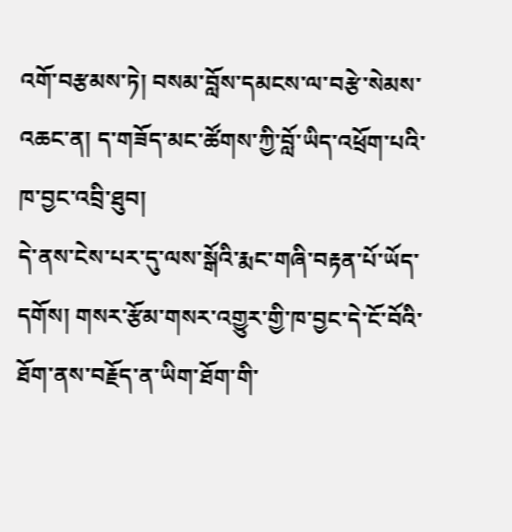འགོ་བརྩམས་ཏེ། བསམ་བློས་དམངས་ལ་བརྩེ་སེམས་འཆང་ན། ད་གཟོད་མང་ཚོགས་ཀྱི་བློ་ཡིད་འཕྲོག་པའི་ཁ་བྱང་འབྲི་ཐུབ།
དེ་ནས་ངེས་པར་དུ་ལས་སྒོའི་རྨང་གཞི་བརྟན་པོ་ཡོད་དགོས། གསར་རྩོམ་གསར་འགྱུར་གྱི་ཁ་བྱང་དེ་ངོ་བོའི་ཐོག་ནས་བརྗོད་ན་ཡིག་ཐོག་གི་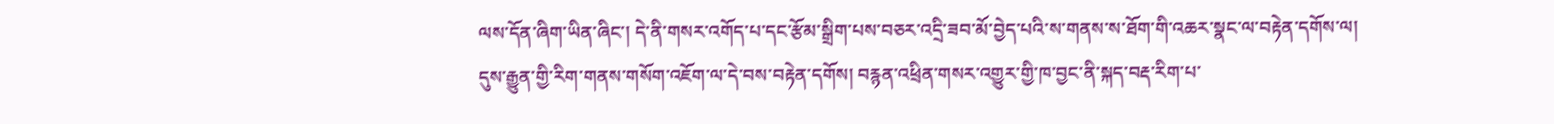ལས་དོན་ཞིག་ཡིན་ཞིང་། དེ་ནི་གསར་འགོད་པ་དང་རྩོམ་སྒྲིག་པས་བཅར་འདྲི་ཟབ་མོ་བྱེད་པའི་ས་གནས་ས་ཐོག་གི་འཆར་སྣང་ལ་བརྟེན་དགོས་ལ། དུས་རྒྱུན་གྱི་རིག་གནས་གསོག་འཇོག་ལ་དེ་བས་བརྟེན་དགོས། བརྙན་འཕྲིན་གསར་འགྱུར་གྱི་ཁ་བྱང་ནི་སྐད་བརྡ་རིག་པ་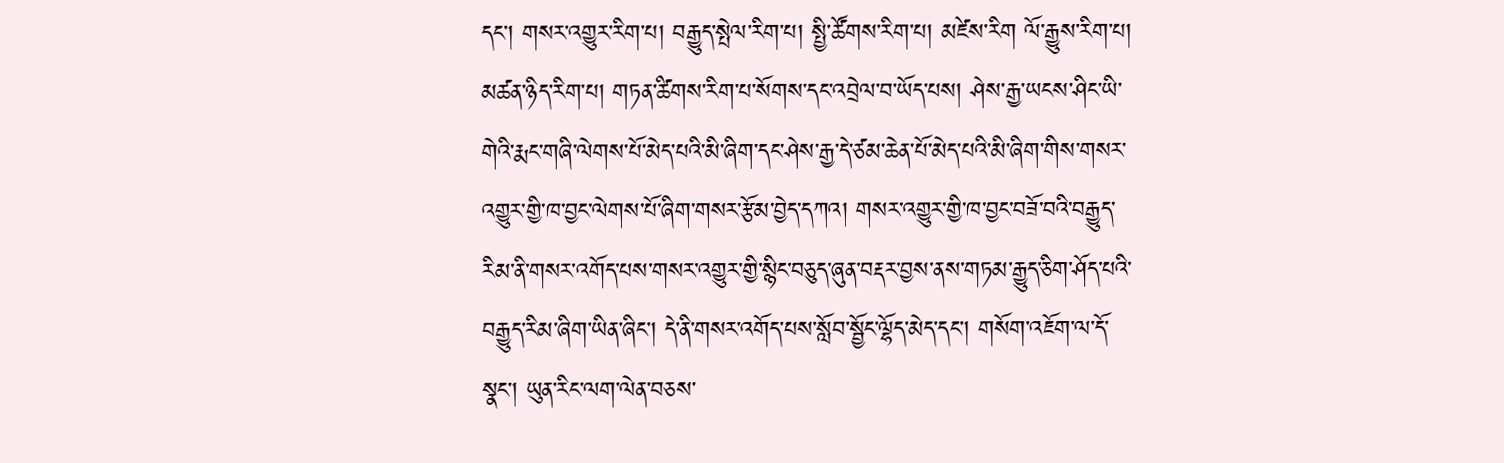དང་། གསར་འགྱུར་རིག་པ། བརྒྱུད་སྤེལ་རིག་པ། སྤྱི་ཚོགས་རིག་པ། མཛེས་རིག ལོ་རྒྱུས་རིག་པ། མཚན་ཉིད་རིག་པ། གཏན་ཚིགས་རིག་པ་སོགས་དང་འབྲེལ་བ་ཡོད་པས། ཤེས་རྒྱ་ཡངས་ཤིང་ཡི་གེའི་རྨང་གཞི་ལེགས་པོ་མེད་པའི་མི་ཞིག་དང་ཤེས་རྒྱ་དེ་ཙམ་ཆེན་པོ་མེད་པའི་མི་ཞིག་གིས་གསར་འགྱུར་གྱི་ཁ་བྱང་ལེགས་པོ་ཞིག་གསར་རྩོམ་བྱེད་དཀའ། གསར་འགྱུར་གྱི་ཁ་བྱང་བཟོ་བའི་བརྒྱུད་རིམ་ནི་གསར་འགོད་པས་གསར་འགྱུར་གྱི་སྙིང་བཅུད་ཞུན་བརྡར་བྱས་ནས་གཏམ་རྒྱུད་ཅིག་ཤོད་པའི་བརྒྱུད་རིམ་ཞིག་ཡིན་ཞིང་། དེ་ནི་གསར་འགོད་པས་སློབ་སྦྱོང་ལྷོད་མེད་དང་། གསོག་འཇོག་ལ་དོ་སྣང་། ཡུན་རིང་ལག་ལེན་བཅས་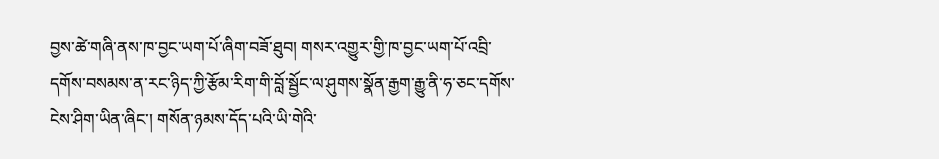བྱས་ཚེ་གཞི་ནས་ཁ་བྱང་ཡག་པོ་ཞིག་བཟོ་ཐུབ། གསར་འགྱུར་གྱི་ཁ་བྱང་ཡག་པོ་འབྲི་དགོས་བསམས་ན་རང་ཉིད་ཀྱི་རྩོམ་རིག་གི་བློ་སྦྱོང་ལ་ཤུགས་སྣོན་རྒྱག་རྒྱུ་ནི་ཧ་ཅང་དགོས་ངེས་ཤིག་ཡིན་ཞིང་། གསོན་ཉམས་དོད་པའི་ཡི་གེའི་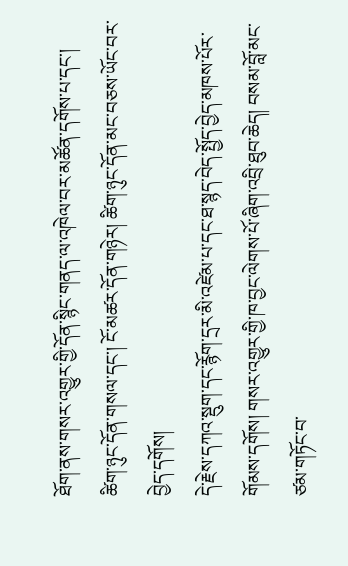ཐོག་ནས་གསར་འགྱུར་གྱི་དོན་སྙིང་གནད་ལ་འཁེལ་བར་མཚོན་དགོས་པ་དང་། ཚིག་ཉུང་དོན་གསལ་དང་། ངོ་མཚར་དོན་གཉེར། ཚིག་ཉུང་དོན་མང་བཅས་ཡོང་བར་བྱེད་དགོས།
དེ་རྗེས་དཀའ་སྡུག་དང་རྙོག་དྲར་མི་འཛེམ་པ་དང་ཐ་སྙད་བེད་སྤྱོད་བྱེད་མཁས་པོར་གོམས་དགོས། གསར་འགྱུར་གྱི་ཁ་བྱང་ལེགས་པོ་ཞིག་འབྲི་ཐུབ་ཆེད། བསམ་བློ་མང་ཙམ་གཏོང་བ་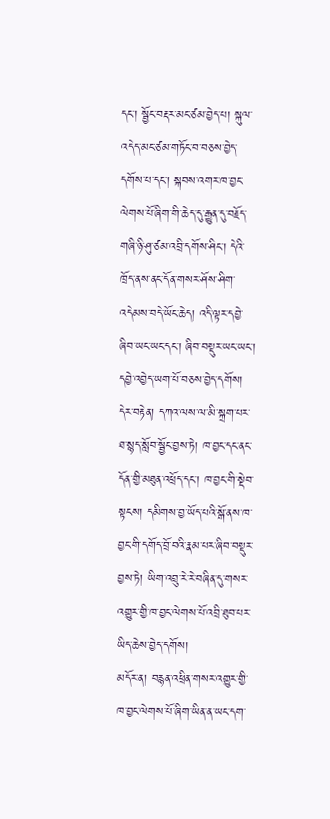དང་། སྦྱོང་བརྡར་མང་ཙམ་བྱེད་པ། སྐུལ་འདེད་མང་ཙམ་གཏོང་བ་བཅས་བྱེད་དགོས་པ་དང་། སྐབས་འགར་ཁ་བྱང་ལེགས་པོ་ཞིག་གི་ཆེད་དུ་རྒྱུན་དུ་བརྗོད་གཞི་ཉི་ཤུ་ཙམ་འབྲི་དགོས་ཤིང་། དེའི་ཁྲོད་ནས་ནང་དོན་གསར་ཤོས་ཤིག་འདེམས་བདེ་ཡོང་ཆེད། འདི་ལྟར་དབྱེ་ཞིབ་ཡང་ཡང་དང་། ཞིབ་བསྡུར་ཡང་ཡང་། དབྱེ་འབྱེད་ཡག་པོ་བཅས་བྱེད་དགོས། དེར་བརྟེན། དཀའ་ལས་ལ་མི་སྐྲག་པར་ཐ་སྙད་སློབ་སྦྱོང་བྱས་ཏེ། ཁ་བྱང་དང་ནང་དོན་གྱི་མཐུན་འཕྲོད་དང་། ཁ་བྱང་གི་སྡེབ་སྟངས། དམིགས་བྱ་ཡོད་པའི་སྒོ་ནས་ཁ་བྱང་གི་དགོད་བྲོ་བའི་རྣམ་པར་ཞིབ་བསྡུར་བྱས་ཏེ། ཡིག་འབྲུ་རེ་རེ་བཞིན་དུ་གསར་འགྱུར་གྱི་ཁ་བྱང་ལེགས་པོ་འབྲི་ཐུབ་པར་ཡིད་ཆེས་བྱེད་དགོས།
མདོར་ན། བརྙན་འཕྲིན་གསར་འགྱུར་གྱི་ཁ་བྱང་ལེགས་པོ་ཞིག་ཡིན་ན་ཡང་དག་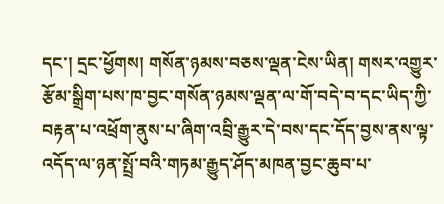དང་། དྲང་ཕྱོགས། གསོན་ཉམས་བཅས་ལྡན་ངེས་ཡིན། གསར་འགྱུར་རྩོམ་སྒྲིག་པས་ཁ་བྱང་གསོན་ཉམས་ལྡན་ལ་གོ་བདེ་བ་དང་ཡིད་ཀྱི་བརྟན་པ་འཕྲོག་ནུས་པ་ཞིག་འབྲི་རྒྱུར་དེ་བས་དང་དོད་བྱས་ནས་ལྟ་འདོད་ལ་ཉན་སྤྲོ་བའི་གཏམ་རྒྱུད་ཤོད་མཁན་བྱང་ཆུབ་པ་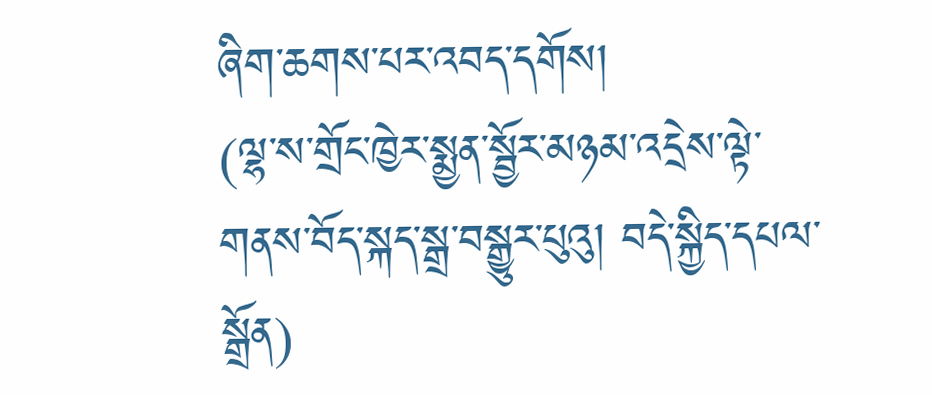ཞིག་ཆགས་པར་འབད་དགོས།
(ལྷ་ས་གྲོང་ཁྱེར་སྨྱན་སྦྱོར་མཉམ་འདྲེས་ལྟེ་གནས་བོད་སྐད་སྒྲ་བསྒྱུར་པུའུ། བདེ་སྐྱིད་དཔལ་སྒྲོན)